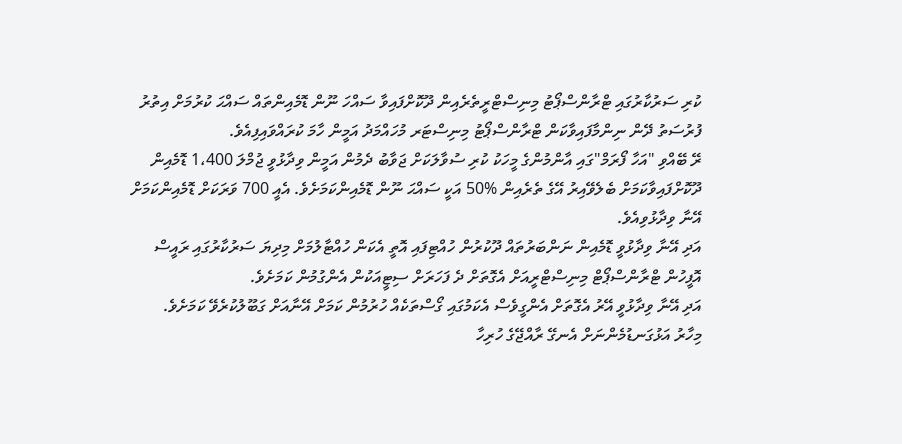ކުރި ސަރުކާރުގައި ޓްރާންސްޕޯޓު މިނިސްޓްރީތެރެއިން ދޫކޮށްފައިވާ ސައްހަ ނޫން ޑޮމެއިންތައް ސައްޙަ ކުރުމަށް އިތުރު ފުރުސަތު ދޭން ނިންމާފައިވާކަން ޓްރާންސްޕޯޓު މިނިސްޓަރ މުހައްމަދު އަމީން ހާމަ ކުރައްވައިފިއެވެ.
ރޭ ބޭއްވި "އަހާ ފޯރަމް"ގައި އާންމުންގެ މީހަކު ކުރި ސުވާލަކަށް ޖަވާބު ދެމުން އަމީން ވިދާޅުވީ ޖުމްލަ 1،400 ޑޮމެއިން ދޫކޮށްފައިވާކަމަށް ބެލެވޭއިރު އޭގެ ތެރެއިން %50 އަކީ ސައްޙަ ނޫން ޑޮމެއިންކަމަށެވެ. އެއީ 700 ވަރަކަށް ޑޮމެއިންކަމަށް އޭނާ ވިދާޅުވިއެވެ.
އަދި އޭނާ ވިދާޅުވީ ޑޮމެއިން ނަންބަރުތައް ދޫކުރުން ހުއްޓިފައި އޮތީ އެކަން ހުއްޓާލުމަށް މިދިޔަ ސަރުކާރުގައި ރައީސް އޮފީހުން ޓްރާންސްޕޯޓް މިނިސްޓްރީއަށް އެގޮތަށް ދެ ފަހަރަށް ސިޓީއަކުން އެންގުމުން ކަމަށެވެ.
އަދި އޭނާ ވިދާޅުވީ އޭރު އެގޮތަށް އެންގީވެސް އެކަމުގައި ގޯސްތަކެއް ހުރުމުން ކަމަށް އޭނާއަށް ގަބޫލުކުރެވޭ ކަމަށެވެ.
މިހާރު އަޅުގަނޑުމެންނަށް އެނގޭ ރާއްޖޭގެ ހުރިހާ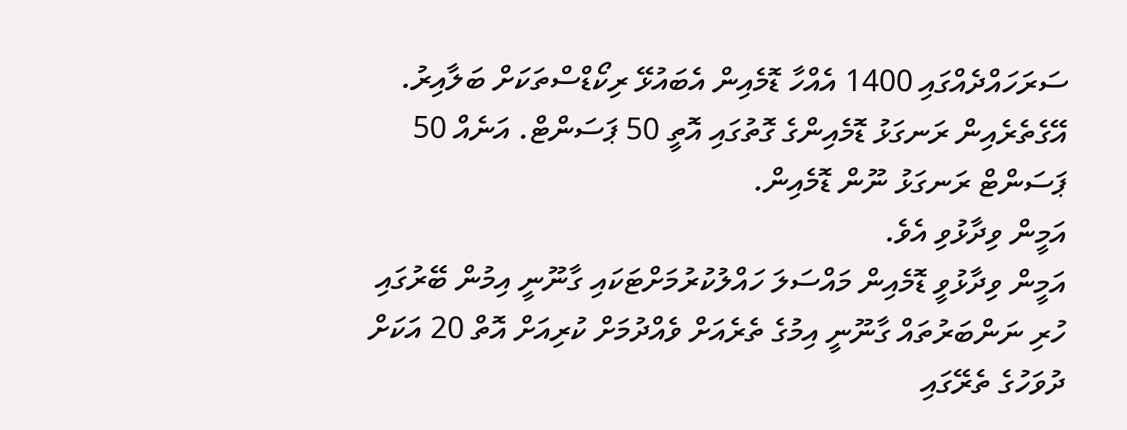ސަރަހައްދެއްގައި 1400 އެއްހާ ޑޮމެއިން އެބައުޅޭ ރިކޯޑްސްތަކަށް ބަލާއިރު. އޭގެތެރެއިން ރަނގަޅު ޑޮމެއިންގެ ގޮތުގައި އޮތީ 50 ޕަސަންޓް. އަނެއް 50 ޕަސަންޓް ރަނގަޅު ނޫން ޑޮމެއިން.
އަމީން ވިދާޅުވި އެވެ.
އަމީން ވިދާޅުވީ ޑޮމެއިން މައްސަލަ ހައްލުކުރުމަށްޓަކައި ގާނޫނީ އިމުން ބޭރުގައި ހުރި ނަންބަރުތައް ގާނޫނީ އިމުގެ ތެރެއަށް ވެއްދުމަށް ކުރިއަށް އޮތް 20 އަކަށް ދުވަހުގެ ތެރޭގައި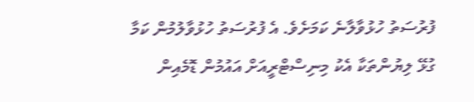ފުރުސަތު ހުޅުވާލާނެ ކަމަށެވެ. އެ ފުރުސަތު ހުޅުވާލުމުން ކަމާ ގުޅޭ ލިޔުންތަކާ އެކު މިނިސްޓްރީއަށް އައުމުން ޑޮމެއިން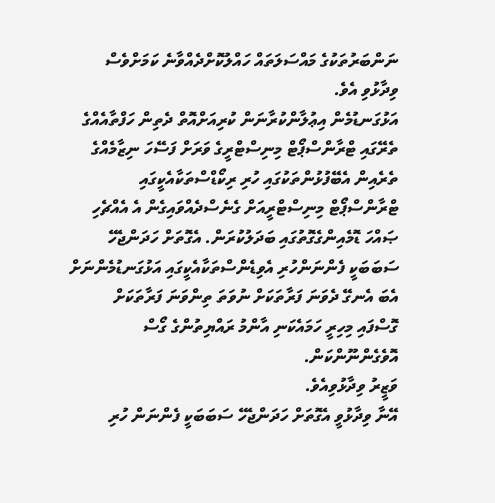ނަންބަރުތަކުގެ މައްސަލަތައް ހައްލުކޮށްދެއްވާނެ ކަމަށްވެސް ވިދާޅުވި އެވެ.
އަޅުގަނޑުމެން އިޢުލާންކުރާނަން ކުރިއަށްއޮތް ދެތިން ހަފްތާއެއްގެ ތެރޭގައި ޓްރާންސްޕޯޓް މިނިސްޓްރީގެ ވަރަށް ފަސޭހަ ނިޒާމެއްގެ ތެރެއިން އެބޭފުޅުންތަކުގައި ހުރި ރިކޯޑްސްތަކާއެކީގައި ޓްރާންސްޕޯޓް މިނިސްޓްރީއަށް ގެނެސްދެއްވައިގެން އެ އެއްޗެހި ޞައްހަ ޑޮމެއިންގެގޮތުގައި ބަދަލުކުރަން. އެގޮތަށް ހަދަންޖެހޭ ސަބަބަކީ ފެންނަންހުރި އެވިޑެންސްތަކާއެކީގައި އަޅުގަނޑުމެންނަށް އެބަ އެނގޭ ދެވަނަ ފަރާތަކަށް ނުވަތަ ތިންވަނަ ފަރާތަކަށް ގޮސްފައި މިހިރީ ހަމައެކަނި އާންމު ރައްޔިތުންގެ ގޯސް އޮވެގެންނޫންކަން.
ވަޒީރު ވިދާޅުވިއެވެ.
އޭނާ ވިދާޅުވީ އެގޮތަށް ހަދަންޖެހޭ ސަބަބަކީ ފެންނަން ހުރި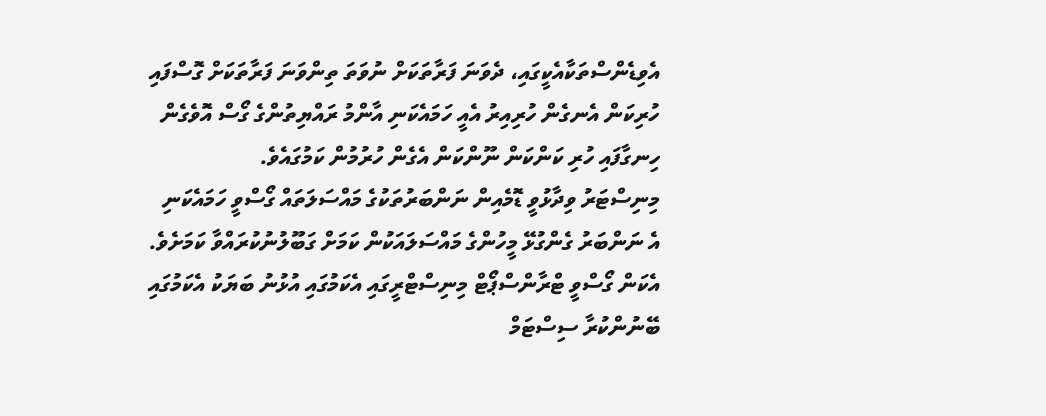އެވިޑެންސްތަކާއެކީގައި، ދެވަނަ ފަރާތަކަށް ނުވަތަ ތިންވަނަ ފަރާތަކަށް ގޮސްފައި ހުރިކަން އެނގެން ހުރިއިރު އެއީ ހަމައެކަނި އާންމު ރައްޔިތުންގެ ގޯސް އޮވެގެން ހިނގާފައި ހުރި ކަންކަން ނޫންކަން އެގެން ހުރުމުން ކަމުގައެވެ.
މިނިސްޓަރު ވިދާޅުވީ ޑޮމެއިން ނަންބަރުތަކުގެ މައްސަލަތައް ގޯސްވީ ހަމައެކަނި އެ ނަންބަރު ގެންގުޅޭ މީހުންގެ މައްސަލައަކުން ކަމަށް ގަބޫލުނުކުރައްވާ ކަމަށެވެ. އެކަން ގޯސްވީ ޓްރާންސްޕޯޓް މިނިސްޓްރީގައި އެކަމުގައި އުޅުނު ބަޔަކު އެކަމުގައި ބޭނުންކުރާ ސިސްޓަމް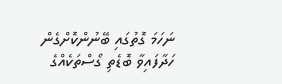ނަހަމަ ގޮތުގައި ބޭނުންކޮށްގެން ހަދާފައިވާ ބޮޑެތި ގޯސްތަކެއްގެ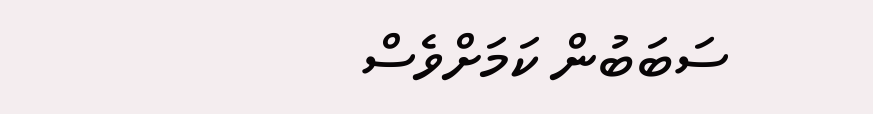ސަބަބުން ކަމަށްވެސް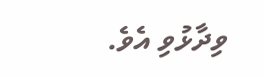ވިދާޅުވި އެވެ.